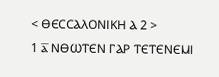< ⲐⲈⲤⲤⲀⲖⲞⲚⲒⲔⲎ Ⲁ 2 >
1 ⲁ̅ ⲚⲐⲰⲦⲈⲚ ⲄⲀⲢ ⲦⲈⲦⲈⲚⲈⲘⲒ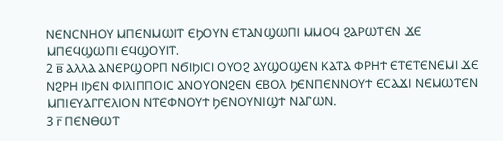ⲚⲈⲚⲤⲚⲎⲞⲨ ⲘⲠⲈⲚⲘⲰⲒⲦ ⲈϦⲞⲨⲚ ⲈⲦⲀⲚϢⲰⲠⲒ ⲘⲘⲞϤ ϨⲀⲢⲰⲦⲈⲚ ϪⲈ ⲘⲠⲈϤϢⲰⲠⲒ ⲈϤϢⲞⲨⲒⲦ.
2 ⲃ̅ ⲀⲖⲖⲀ ⲀⲚⲈⲢϢⲞⲢⲠ ⲚϬⲒϦⲒⲤⲒ ⲞⲨⲞϨ ⲀⲨϢⲞϢⲈⲚ ⲔⲀⲦⲀ ⲪⲢⲎϮ ⲈⲦⲈⲦⲈⲚⲈⲘⲒ ϪⲈ ⲚϨⲢⲎ ⲒϦⲈⲚ ⲪⲒⲖⲒⲠⲠⲞⲒⲤ ⲀⲚⲞⲨⲞⲚϨⲈⲚ ⲈⲂⲞⲖ ϦⲈⲚⲠⲈⲚⲚⲞⲨϮ ⲈⲤⲀϪⲒ ⲚⲈⲘⲰⲦⲈⲚ ⲘⲠⲒⲈⲨⲀⲄⲄⲈⲖⲒⲞⲚ ⲚⲦⲈⲪⲚⲞⲨϮ ϦⲈⲚⲞⲨⲚⲒϢϮ ⲚⲀⲄⲰⲚ.
3 ⲅ̅ ⲠⲈⲚⲐⲰⲦ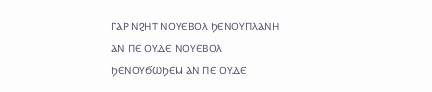ⲄⲀⲢ ⲚϨⲎⲦ ⲚⲞⲨⲈⲂⲞⲖ ϦⲈⲚⲞⲨⲠⲖⲀⲚⲎ ⲀⲚ ⲠⲈ ⲞⲨⲆⲈ ⲚⲞⲨⲈⲂⲞⲖ ϦⲈⲚⲞⲨϬⲰϦⲈⲘ ⲀⲚ ⲠⲈ ⲞⲨⲆⲈ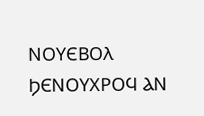ⲚⲞⲨⲈⲂⲞⲖ ϦⲈⲚⲞⲨⲬⲢⲞϤ ⲀⲚ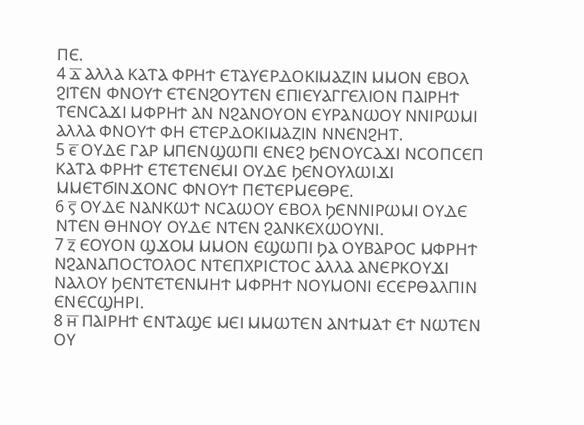ⲠⲈ.
4 ⲇ̅ ⲀⲖⲖⲀ ⲔⲀⲦⲀ ⲪⲢⲎϮ ⲈⲦⲀⲨⲈⲢⲆⲞⲔⲒⲘⲀⲌⲒⲚ ⲘⲘⲞⲚ ⲈⲂⲞⲖ ϨⲒⲦⲈⲚ ⲪⲚⲞⲨϮ ⲈⲦⲈⲚϨⲞⲨⲦⲈⲚ ⲈⲠⲒⲈⲨⲀⲄⲄⲈⲖⲒⲞⲚ ⲠⲀⲒⲢⲎϮ ⲦⲈⲚⲤⲀϪⲒ ⲘⲪⲢⲎϮ ⲀⲚ ⲚϨⲀⲚⲞⲨⲞⲚ ⲈⲨⲢⲀⲚⲰⲞⲨ ⲚⲚⲒⲢⲰⲘⲒ ⲀⲖⲖⲀ ⲪⲚⲞⲨϮ ⲪⲎ ⲈⲦⲈⲢⲆⲞⲔⲒⲘⲀⲌⲒⲚ ⲚⲚⲈⲚϨⲎⲦ.
5 ⲉ̅ ⲞⲨⲆⲈ ⲄⲀⲢ ⲘⲠⲈⲚϢⲰⲠⲒ ⲈⲚⲈϨ ϦⲈⲚⲞⲨⲤⲀϪⲒ ⲚⲤⲞⲠⲤⲈⲠ ⲔⲀⲦⲀ ⲪⲢⲎϮ ⲈⲦⲈⲦⲈⲚⲈⲘⲒ ⲞⲨⲆⲈ ϦⲈⲚⲞⲨⲖⲰⲒϪⲒ ⲘⲘⲈⲦϬⲒⲚϪⲞⲚⲤ ⲪⲚⲞⲨϮ ⲠⲈⲦⲈⲢⲘⲈⲐⲢⲈ.
6 ⲋ̅ ⲞⲨⲆⲈ ⲚⲀⲚⲔⲰϮ ⲚⲤⲀⲰⲞⲨ ⲈⲂⲞⲖ ϦⲈⲚⲚⲒⲢⲰⲘⲒ ⲞⲨⲆⲈ ⲚⲦⲈⲚ ⲐⲎⲚⲞⲨ ⲞⲨⲆⲈ ⲚⲦⲈⲚ ϨⲀⲚⲔⲈⲬⲰⲞⲨⲚⲒ.
7 ⲍ̅ ⲈⲞⲨⲞⲚ ϢϪⲞⲘ ⲘⲘⲞⲚ ⲈϢⲰⲠⲒ ϦⲀ ⲞⲨⲂⲀⲢⲞⲤ ⲘⲪⲢⲎϮ ⲚϨⲀⲚⲀⲠⲞⲤⲦⲞⲖⲞⲤ ⲚⲦⲈⲠⲬⲢⲒⲤⲦⲞⲤ ⲀⲖⲖⲀ ⲀⲚⲈⲢⲔⲞⲨϪⲒ ⲚⲀⲖⲞⲨ ϦⲈⲚⲦⲈⲦⲈⲚⲘⲎϮ ⲘⲪⲢⲎϮ ⲚⲞⲨⲘⲞⲚⲒ ⲈⲤⲈⲢⲐⲀⲖⲠⲒⲚ ⲈⲚⲈⲤϢⲎⲢⲒ.
8 ⲏ̅ ⲠⲀⲒⲢⲎϮ ⲈⲚⲦⲀϢⲈ ⲘⲈⲒ ⲘⲘⲰⲦⲈⲚ ⲀⲚϮⲘⲀϮ ⲈϮ ⲚⲰⲦⲈⲚ ⲞⲨ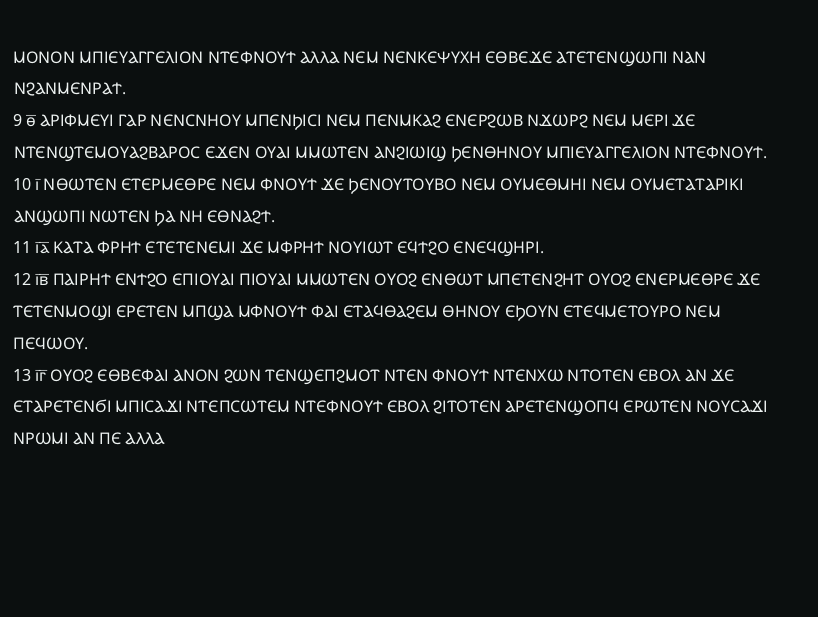ⲘⲞⲚⲞⲚ ⲘⲠⲒⲈⲨⲀⲄⲄⲈⲖⲒⲞⲚ ⲚⲦⲈⲪⲚⲞⲨϮ ⲀⲖⲖⲀ ⲚⲈⲘ ⲚⲈⲚⲔⲈⲮⲨⲬⲎ ⲈⲐⲂⲈϪⲈ ⲀⲦⲈⲦⲈⲚϢⲰⲠⲒ ⲚⲀⲚ ⲚϨⲀⲚⲘⲈⲚⲢⲀϮ.
9 ⲑ̅ ⲀⲢⲒⲪⲘⲈⲨⲒ ⲄⲀⲢ ⲚⲈⲚⲤⲚⲎⲞⲨ ⲘⲠⲈⲚϦⲒⲤⲒ ⲚⲈⲘ ⲠⲈⲚⲘⲔⲀϨ ⲈⲚⲈⲢϨⲰⲂ ⲚϪⲰⲢϨ ⲚⲈⲘ ⲘⲈⲢⲒ ϪⲈ ⲚⲦⲈⲚϢⲦⲈⲘⲞⲨⲀϨⲂⲀⲢⲞⲤ ⲈϪⲈⲚ ⲞⲨⲀⲒ ⲘⲘⲰⲦⲈⲚ ⲀⲚϨⲒⲰⲒϢ ϦⲈⲚⲐⲎⲚⲞⲨ ⲘⲠⲒⲈⲨⲀⲄⲄⲈⲖⲒⲞⲚ ⲚⲦⲈⲪⲚⲞⲨϮ.
10 ⲓ̅ ⲚⲐⲰⲦⲈⲚ ⲈⲦⲈⲢⲘⲈⲐⲢⲈ ⲚⲈⲘ ⲪⲚⲞⲨϮ ϪⲈ ϦⲈⲚⲞⲨⲦⲞⲨⲂⲞ ⲚⲈⲘ ⲞⲨⲘⲈⲐⲘⲎⲒ ⲚⲈⲘ ⲞⲨⲘⲈⲦⲀⲦⲀⲢⲒⲔⲒ ⲀⲚϢⲰⲠⲒ ⲚⲰⲦⲈⲚ ϦⲀ ⲚⲎ ⲈⲐⲚⲀϨϮ.
11 ⲓ̅ⲁ̅ ⲔⲀⲦⲀ ⲪⲢⲎϮ ⲈⲦⲈⲦⲈⲚⲈⲘⲒ ϪⲈ ⲘⲪⲢⲎϮ ⲚⲞⲨⲒⲰⲦ ⲈϤϮϨⲞ ⲈⲚⲈϤϢⲎⲢⲒ.
12 ⲓ̅ⲃ̅ ⲠⲀⲒⲢⲎϮ ⲈⲚϮϨⲞ ⲈⲠⲒⲞⲨⲀⲒ ⲠⲒⲞⲨⲀⲒ ⲘⲘⲰⲦⲈⲚ ⲞⲨⲞϨ ⲈⲚⲐⲰⲦ ⲘⲠⲈⲦⲈⲚϨⲎⲦ ⲞⲨⲞϨ ⲈⲚⲈⲢⲘⲈⲐⲢⲈ ϪⲈ ⲦⲈⲦⲈⲚⲘⲞϢⲒ ⲈⲢⲈⲦⲈⲚ ⲘⲠϢⲀ ⲘⲪⲚⲞⲨϮ ⲪⲀⲒ ⲈⲦⲀϤⲐⲀϨⲈⲘ ⲐⲎⲚⲞⲨ ⲈϦⲞⲨⲚ ⲈⲦⲈϤⲘⲈⲦⲞⲨⲢⲞ ⲚⲈⲘ ⲠⲈϤⲰⲞⲨ.
13 ⲓ̅ⲅ̅ ⲞⲨⲞϨ ⲈⲐⲂⲈⲪⲀⲒ ⲀⲚⲞⲚ ϨⲰⲚ ⲦⲈⲚϢⲈⲠϨⲘⲞⲦ ⲚⲦⲈⲚ ⲪⲚⲞⲨϮ ⲚⲦⲈⲚⲬⲰ ⲚⲦⲞⲦⲈⲚ ⲈⲂⲞⲖ ⲀⲚ ϪⲈ ⲈⲦⲀⲢⲈⲦⲈⲚϬⲒ ⲘⲠⲒⲤⲀϪⲒ ⲚⲦⲈⲠⲤⲰⲦⲈⲘ ⲚⲦⲈⲪⲚⲞⲨϮ ⲈⲂⲞⲖ ϨⲒⲦⲞⲦⲈⲚ ⲀⲢⲈⲦⲈⲚϢⲞⲠϤ ⲈⲢⲰⲦⲈⲚ ⲚⲞⲨⲤⲀϪⲒ ⲚⲢⲰⲘⲒ ⲀⲚ ⲠⲈ ⲀⲖⲖⲀ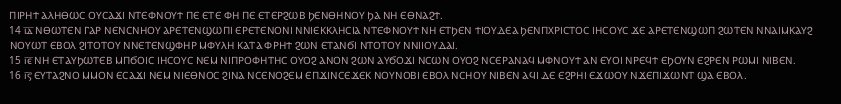ⲠⲒⲢⲎϮ ⲀⲖⲎⲐⲰⲤ ⲞⲨⲤⲀϪⲒ ⲚⲦⲈⲪⲚⲞⲨϮ ⲠⲈ ⲈⲦⲈ ⲪⲎ ⲠⲈ ⲈⲦⲈⲢϨⲰⲂ ϦⲈⲚⲐⲎⲚⲞⲨ ϦⲀ ⲚⲎ ⲈⲐⲚⲀϨϮ.
14 ⲓ̅ⲇ̅ ⲚⲐⲰⲦⲈⲚ ⲄⲀⲢ ⲚⲈⲚⲤⲚⲎⲞⲨ ⲀⲢⲈⲦⲈⲚϢⲰⲠⲒ ⲈⲢⲈⲦⲈⲚⲞⲚⲒ ⲚⲚⲒⲈⲔⲔⲖⲎⲤⲒⲀ ⲚⲦⲈⲪⲚⲞⲨϮ ⲚⲎ ⲈⲦϦⲈⲚ ϮⲒⲞⲨⲆⲈⲀ ϦⲈⲚⲠⲬⲢⲒⲤⲦⲞⲤ ⲒⲎⲤⲞⲨⲤ ϪⲈ ⲀⲢⲈⲦⲈⲚϢⲰⲠ ϨⲰⲦⲈⲚ ⲚⲚⲀⲒⲘⲔⲀⲨϨ ⲚⲞⲨⲰⲦ ⲈⲂⲞⲖ ϨⲒⲦⲞⲦⲞⲨ ⲚⲚⲈⲦⲈⲚϢⲪⲎⲢ ⲘⲪⲨⲖⲎ ⲔⲀⲦⲀ ⲪⲢⲎϮ ϨⲰⲚ ⲈⲦⲀⲚϬⲒ ⲚⲦⲞⲦⲞⲨ ⲚⲚⲒⲒⲞⲨⲆⲀⲒ.
15 ⲓ̅ⲉ̅ ⲚⲎ ⲈⲦⲀⲨϦⲰⲦⲈⲂ ⲘⲠϬⲞⲒⲤ ⲒⲎⲤⲞⲨⲤ ⲚⲈⲘ ⲚⲒⲠⲢⲞⲪⲎⲦⲎⲤ ⲞⲨⲞϨ ⲀⲚⲞⲚ ϨⲰⲚ ⲀⲨϬⲞϪⲒ ⲚⲤⲰⲚ ⲞⲨⲞϨ ⲚⲤⲈⲢⲀⲚⲀϤ ⲘⲪⲚⲞⲨϮ ⲀⲚ ⲈⲨⲞⲒ ⲚⲢⲈϤϮ ⲈϦⲞⲨⲚ ⲈϨⲢⲈⲚ ⲢⲰⲘⲒ ⲚⲒⲂⲈⲚ.
16 ⲓ̅ⲋ̅ ⲈⲨⲦⲀϨⲚⲞ ⲘⲘⲞⲚ ⲈⲤⲀϪⲒ ⲚⲈⲘ ⲚⲒⲈⲐⲚⲞⲤ ϨⲒⲚⲀ ⲚⲤⲈⲚⲞϨⲈⲘ ⲈⲠϪⲒⲚⲤⲈϪⲈⲔ ⲚⲞⲨⲚⲞⲂⲒ ⲈⲂⲞⲖ ⲚⲤⲎⲞⲨ ⲚⲒⲂⲈⲚ ⲀϤⲒ ⲆⲈ ⲈϨⲢⲎⲒ ⲈϪⲰⲞⲨ ⲚϪⲈⲠⲒϪⲰⲚⲦ ϢⲀ ⲈⲂⲞⲖ.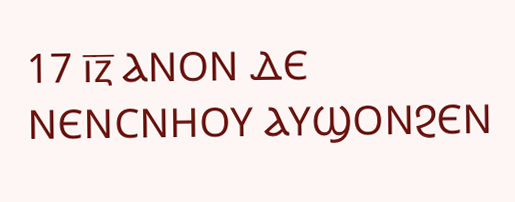17 ⲓ̅ⲍ̅ ⲀⲚⲞⲚ ⲆⲈ ⲚⲈⲚⲤⲚⲎⲞⲨ ⲀⲨϢⲞⲚϨⲈⲚ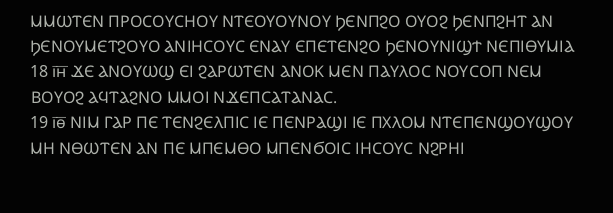ⲘⲘⲰⲦⲈⲚ ⲠⲢⲞⲤⲞⲨⲤⲎⲞⲨ ⲚⲦⲈⲞⲨⲞⲨⲚⲞⲨ ϦⲈⲚⲠϨⲞ ⲞⲨⲞϨ ϦⲈⲚⲠϨⲎⲦ ⲀⲚ ϦⲈⲚⲞⲨⲘⲈⲦϨⲞⲨⲞ ⲀⲚⲒⲎⲤⲞⲨⲤ ⲈⲚⲀⲨ ⲈⲠⲈⲦⲈⲚϨⲞ ϦⲈⲚⲞⲨⲚⲒϢϮ ⲚⲈⲠⲒⲐⲨⲘⲒⲀ
18 ⲓ̅ⲏ̅ ϪⲈ ⲀⲚⲞⲨⲰϢ ⲈⲒ ϨⲀⲢⲰⲦⲈⲚ ⲀⲚⲞⲔ ⲘⲈⲚ ⲠⲀⲨⲖⲞⲤ ⲚⲞⲨⲤⲞⲠ ⲚⲈⲘ ⲂⲞⲨⲞϨ ⲀϤⲦⲀϨⲚⲞ ⲘⲘⲞⲒ ⲚϪⲈⲠⲤⲀⲦⲀⲚⲀⲤ.
19 ⲓ̅ⲑ̅ ⲚⲒⲘ ⲄⲀⲢ ⲠⲈ ⲦⲈⲚϨⲈⲖⲠⲒⲤ ⲒⲈ ⲠⲈⲚⲢⲀϢⲒ ⲒⲈ ⲠⲬⲖⲞⲘ ⲚⲦⲈⲠⲈⲚϢⲞⲨϢⲞⲨ ⲘⲎ ⲚⲐⲰⲦⲈⲚ ⲀⲚ ⲠⲈ ⲘⲠⲈⲘⲐⲞ ⲘⲠⲈⲚϬⲞⲒⲤ ⲒⲎⲤⲞⲨⲤ ⲚϨⲢⲎⲒ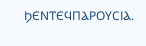ϦⲈⲚⲦⲈϤⲠⲀⲢⲞⲨⲤⲒⲀ.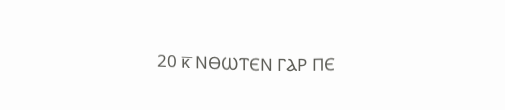20 ⲕ̅ ⲚⲐⲰⲦⲈⲚ ⲄⲀⲢ ⲠⲈ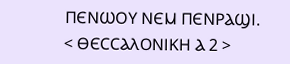ⲠⲈⲚⲰⲞⲨ ⲚⲈⲘ ⲠⲈⲚⲢⲀϢⲒ.
< ⲐⲈⲤⲤⲀⲖⲞⲚⲒⲔⲎ Ⲁ 2 >